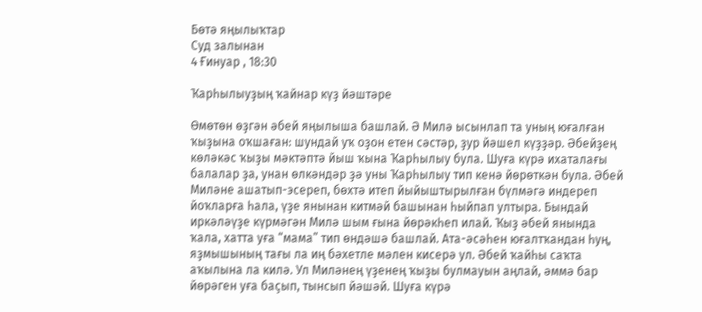Бөтә яңылыҡтар
Суд залынан
4 Ғинуар , 18:30

Ҡарһылыуҙың ҡайнар күҙ йәштәре

Өмөтөн өҙгән әбей яңылыша башлай. Ә Милә ысынлап та уның юғалған ҡыҙына оҡшаған: шундай уҡ оҙон етен сәстәр, ҙур йәшел күҙҙәр. Әбейҙең көләкәс ҡыҙы мәктәптә йыш ҡына Ҡарһылыу була. Шуға күрә ихаталағы балалар ҙа, унан өлкәндәр ҙә уны Ҡарһылыу тип кенә йөрөткән була. Әбей Миләне ашатып-эсереп, бөхтә итеп йыйыштырылған бүлмәгә индереп йоҡларға һала, үҙе янынан китмәй башынан һыйпап ултыра. Бындай иркәләүҙе күрмәгән Милә шым ғына йөрәкһеп илай. Ҡыҙ әбей янында ҡала, хатта уға “мама” тип өндәшә башлай. Ата-әсәһен юғалтҡандан һуң, яҙмышының тағы ла иң бәхетле мәлен кисерә ул. Әбей ҡайһы саҡта аҡылына ла килә. Ул Миләнең үҙенең ҡыҙы булмауын аңлай, әммә бар йөрәген уға баҫып, тынсып йәшәй. Шуға күрә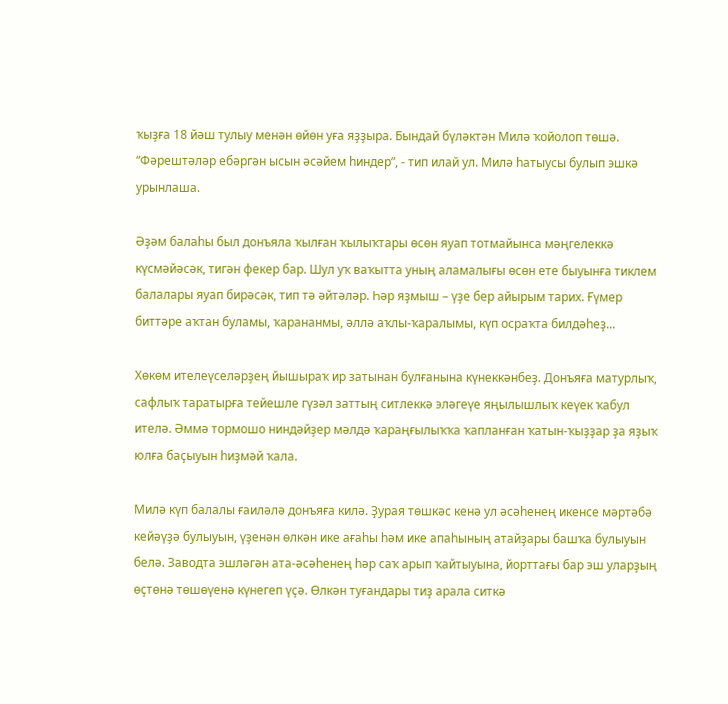ҡыҙға 18 йәш тулыу менән өйөн уға яҙҙыра. Бындай бүләктән Милә ҡойолоп төшә. “Фәрештәләр ебәргән ысын әсәйем һиндер”, - тип илай ул. Милә һатыусы булып эшкә урынлаша.

Әҙәм балаһы был донъяла ҡылған ҡылыҡтары өсөн яуап тотмайынса мәңгелеккә күсмәйәсәк, тигән фекер бар. Шул уҡ ваҡытта уның аламалығы өсөн ете быуынға тиклем балалары яуап бирәсәк, тип тә әйтәләр. Һәр яҙмыш – үҙе бер айырым тарих. Ғүмер биттәре аҡтан буламы, ҡарананмы, әллә аҡлы-ҡаралымы, күп осраҡта билдәһеҙ...

Хөкөм ителеүселәрҙең йышыраҡ ир затынан булғанына күнеккәнбеҙ. Донъяға матурлыҡ, сафлыҡ таратырға тейешле гүзәл заттың ситлеккә эләгеүе яңылышлыҡ кеүек ҡабул ителә. Әммә тормошо ниндәйҙер мәлдә ҡараңғылыҡҡа ҡапланған ҡатын-ҡыҙҙар ҙа яҙыҡ юлға баҫыуын һиҙмәй ҡала.

Милә күп балалы ғаиләлә донъяға килә. Ҙурая төшкәс кенә ул әсәһенең икенсе мәртәбә кейәүҙә булыуын, үҙенән өлкән ике ағаһы һәм ике апаһының атайҙары башҡа булыуын белә. Заводта эшләгән ата-әсәһенең һәр саҡ арып ҡайтыуына, йорттағы бар эш уларҙың өҫтөнә төшөүенә күнегеп үҫә. Өлкән туғандары тиҙ арала ситкә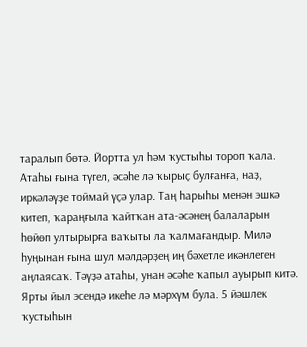таралып бөтә. Йортта ул һәм ҡустыһы тороп ҡала. Атаһы ғына түгел, әсәһе лә ҡырыҫ булғанға, наҙ, иркәләүҙе тоймай үҫә улар. Таң һарыһы менән эшкә китеп, ҡараңғыла ҡайтҡан ата-әсәнең балаларын һөйөп ултырырға ваҡыты ла ҡалмағандыр. Милә һуңынан ғына шул мәлдәрҙең иң бәхетле икәнлеген аңлаясаҡ. Тәүҙә атаһы, унан әсәһе ҡапыл ауырып китә. Ярты йыл эсендә икеһе лә мәрхүм була. 5 йәшлек ҡустыһын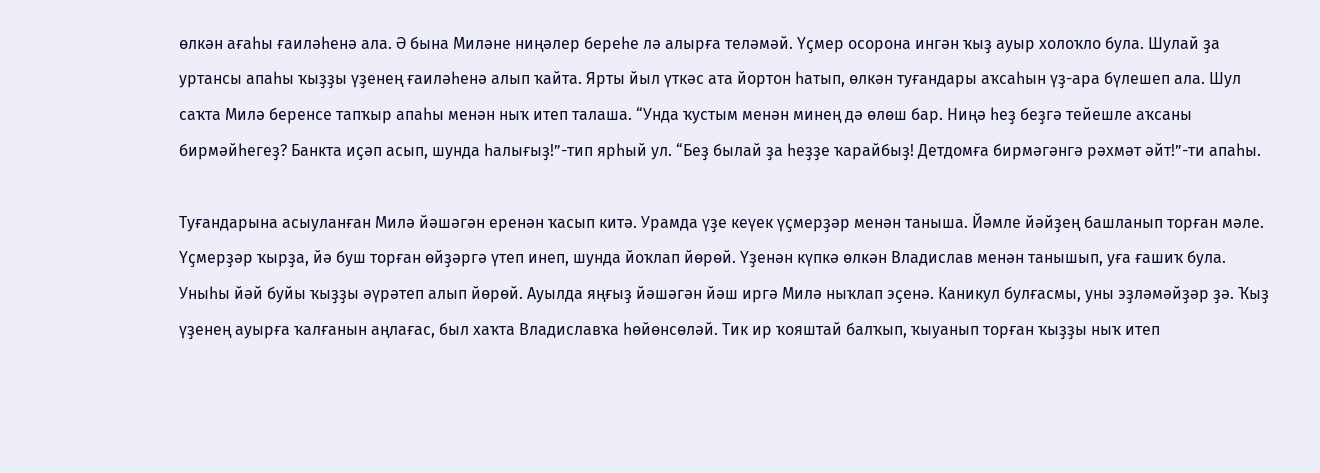өлкән ағаһы ғаиләһенә ала. Ә бына Миләне ниңәлер береһе лә алырға теләмәй. Үҫмер осорона ингән ҡыҙ ауыр холоҡло була. Шулай ҙа уртансы апаһы ҡыҙҙы үҙенең ғаиләһенә алып ҡайта. Ярты йыл үткәс ата йортон һатып, өлкән туғандары аҡсаһын үҙ-ара бүлешеп ала. Шул саҡта Милә беренсе тапҡыр апаһы менән ныҡ итеп талаша. “Унда ҡустым менән минең дә өлөш бар. Ниңә һеҙ беҙгә тейешле аҡсаны бирмәйһегеҙ? Банкта иҫәп асып, шунда һалығыҙ!”-тип ярһый ул. “Беҙ былай ҙа һеҙҙе ҡарайбыҙ! Детдомға бирмәгәнгә рәхмәт әйт!”-ти апаһы.

Туғандарына асыуланған Милә йәшәгән еренән ҡасып китә. Урамда үҙе кеүек үҫмерҙәр менән таныша. Йәмле йәйҙең башланып торған мәле. Үҫмерҙәр ҡырҙа, йә буш торған өйҙәргә үтеп инеп, шунда йоҡлап йөрөй. Үҙенән күпкә өлкән Владислав менән танышып, уға ғашиҡ була. Уныһы йәй буйы ҡыҙҙы әүрәтеп алып йөрөй. Ауылда яңғыҙ йәшәгән йәш иргә Милә ныҡлап эҫенә. Каникул булғасмы, уны эҙләмәйҙәр ҙә. Ҡыҙ үҙенең ауырға ҡалғанын аңлағас, был хаҡта Владиславҡа һөйөнсөләй. Тик ир ҡояштай балҡып, ҡыуанып торған ҡыҙҙы ныҡ итеп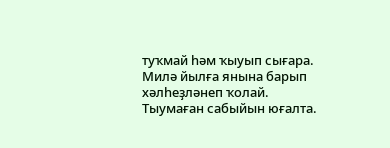туҡмай һәм ҡыуып сығара. Милә йылға янына барып хәлһеҙләнеп ҡолай. Тыумаған сабыйын юғалта.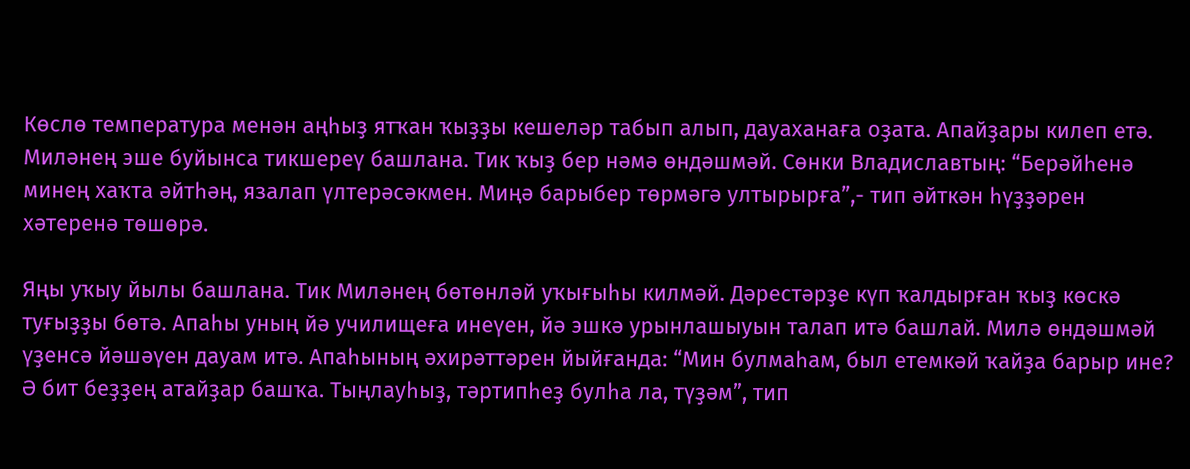Көслө температура менән аңһыҙ ятҡан ҡыҙҙы кешеләр табып алып, дауаханаға оҙата. Апайҙары килеп етә. Миләнең эше буйынса тикшереү башлана. Тик ҡыҙ бер нәмә өндәшмәй. Сөнки Владиславтың: “Берәйһенә минең хаҡта әйтһәң, язалап үлтерәсәкмен. Миңә барыбер төрмәгә ултырырға”,- тип әйткән һүҙҙәрен хәтеренә төшөрә.

Яңы уҡыу йылы башлана. Тик Миләнең бөтөнләй уҡығыһы килмәй. Дәрестәрҙе күп ҡалдырған ҡыҙ көскә туғыҙҙы бөтә. Апаһы уның йә училищеға инеүен, йә эшкә урынлашыуын талап итә башлай. Милә өндәшмәй үҙенсә йәшәүен дауам итә. Апаһының әхирәттәрен йыйғанда: “Мин булмаһам, был етемкәй ҡайҙа барыр ине? Ә бит беҙҙең атайҙар башҡа. Тыңлауһыҙ, тәртипһеҙ булһа ла, түҙәм”, тип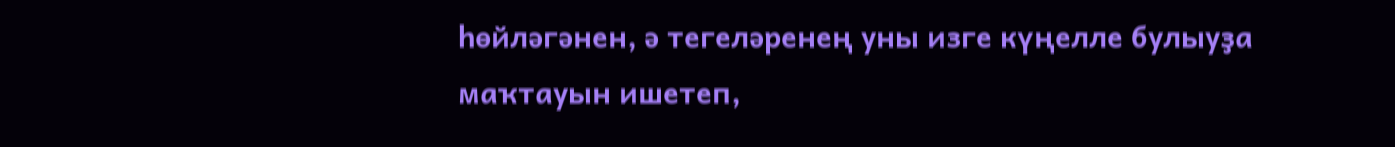һөйләгәнен, ә тегеләренең уны изге күңелле булыуҙа маҡтауын ишетеп,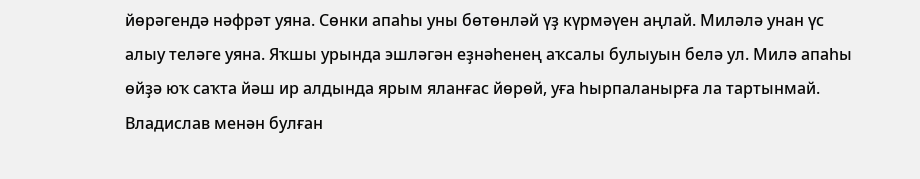йөрәгендә нәфрәт уяна. Сөнки апаһы уны бөтөнләй үҙ күрмәүен аңлай. Миләлә унан үс алыу теләге уяна. Яҡшы урында эшләгән еҙнәһенең аҡсалы булыуын белә ул. Милә апаһы өйҙә юҡ саҡта йәш ир алдында ярым яланғас йөрөй, уға һырпаланырға ла тартынмай. Владислав менән булған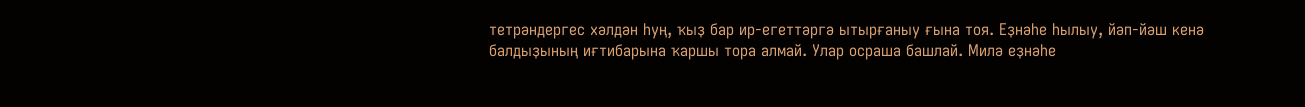тетрәндергес хәлдән һуң, ҡыҙ бар ир-егеттәргә ытырғаныу ғына тоя. Еҙнәһе һылыу, йәп-йәш кенә балдыҙының иғтибарына ҡаршы тора алмай. Улар осраша башлай. Милә еҙнәһе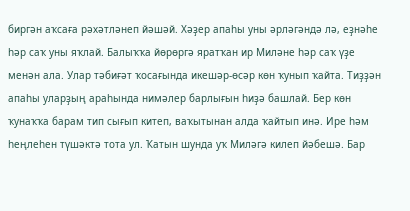биргән аҡсаға рәхәтләнеп йәшәй. Хәҙер апаһы уны әрләгәндә лә, еҙнәһе һәр саҡ уны яҡлай. Балыҡҡа йөрөргә яратҡан ир Миләне һәр саҡ үҙе менән ала. Улар тәбиғәт ҡосағында икешәр-өсәр көн ҡунып ҡайта. Тиҙҙән апаһы уларҙың араһында нимәлер барлығын һиҙә башлай. Бер көн ҡунаҡҡа барам тип сығып китеп, ваҡытынан алда ҡайтып инә. Ире һәм һеңлеһен түшәктә тота ул. Ҡатын шунда уҡ Миләгә килеп йәбешә. Бар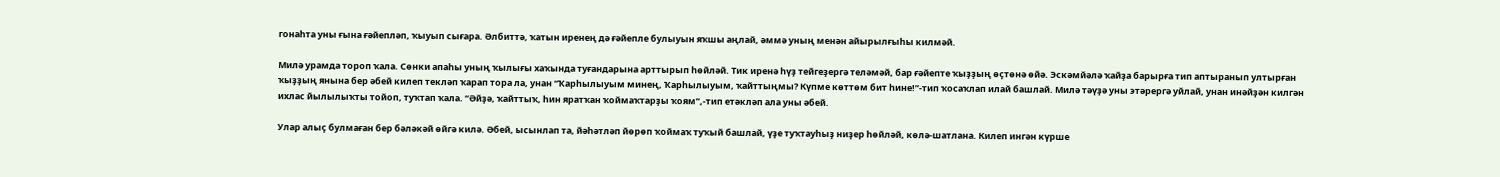гонаһта уны ғына ғәйепләп, ҡыуып сығара. Әлбиттә, ҡатын иренең дә ғәйепле булыуын яҡшы аңлай, әммә уның менән айырылғыһы килмәй.

Милә урамда тороп ҡала. Сөнки апаһы уның ҡылығы хаҡында туғандарына арттырып һөйләй. Тик иренә һүҙ тейгеҙергә теләмәй, бар ғәйепте ҡыҙҙың өҫтөнә өйә. Эскәмйәлә ҡайҙа барырға тип аптыранып ултырған ҡыҙҙың янына бер әбей килеп текләп ҡарап тора ла, унан “Ҡарһылыуым минең, Ҡарһылыуым, ҡайттыңмы? Күпме көттөм бит һине!”-тип ҡосаҡлап илай башлай. Милә тәүҙә уны этәрергә уйлай, унан инәйҙән килгән ихлас йылылыҡты тойоп, туҡтап ҡала. “Әйҙә, ҡайттыҡ, һин яратҡан ҡоймаҡтарҙы ҡоям”,-тип етәкләп ала уны әбей.

Улар алыҫ булмаған бер бәләкәй өйгә килә. Әбей, ысынлап та, йәһәтләп йөрөп ҡоймаҡ туҡый башлай, үҙе туҡтауһыҙ ниҙер һөйләй, көлә-шатлана. Килеп ингән күрше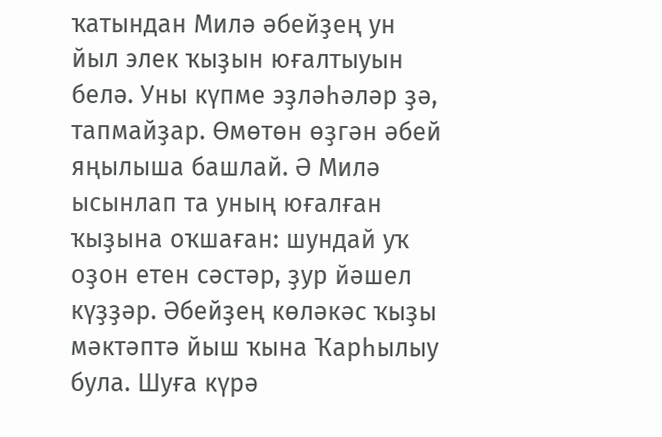ҡатындан Милә әбейҙең ун йыл элек ҡыҙын юғалтыуын белә. Уны күпме эҙләһәләр ҙә, тапмайҙар. Өмөтөн өҙгән әбей яңылыша башлай. Ә Милә ысынлап та уның юғалған ҡыҙына оҡшаған: шундай уҡ оҙон етен сәстәр, ҙур йәшел күҙҙәр. Әбейҙең көләкәс ҡыҙы мәктәптә йыш ҡына Ҡарһылыу була. Шуға күрә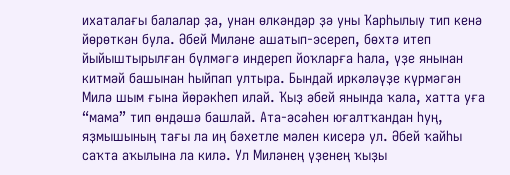ихаталағы балалар ҙа, унан өлкәндәр ҙә уны Ҡарһылыу тип кенә йөрөткән була. Әбей Миләне ашатып-эсереп, бөхтә итеп йыйыштырылған бүлмәгә индереп йоҡларға һала, үҙе янынан китмәй башынан һыйпап ултыра. Бындай иркәләүҙе күрмәгән Милә шым ғына йөрәкһеп илай. Ҡыҙ әбей янында ҡала, хатта уға “мама” тип өндәшә башлай. Ата-әсәһен юғалтҡандан һуң, яҙмышының тағы ла иң бәхетле мәлен кисерә ул. Әбей ҡайһы саҡта аҡылына ла килә. Ул Миләнең үҙенең ҡыҙы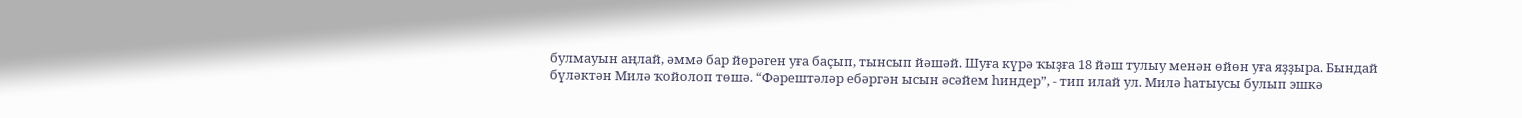булмауын аңлай, әммә бар йөрәген уға баҫып, тынсып йәшәй. Шуға күрә ҡыҙға 18 йәш тулыу менән өйөн уға яҙҙыра. Бындай бүләктән Милә ҡойолоп төшә. “Фәрештәләр ебәргән ысын әсәйем һиндер”, - тип илай ул. Милә һатыусы булып эшкә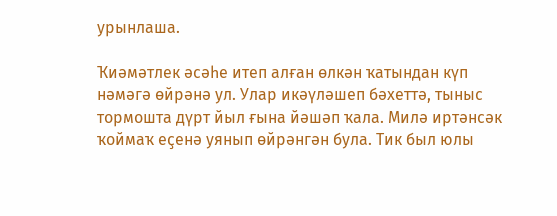урынлаша.

Ҡиәмәтлек әсәһе итеп алған өлкән ҡатындан күп нәмәгә өйрәнә ул. Улар икәүләшеп бәхеттә, тыныс тормошта дүрт йыл ғына йәшәп ҡала. Милә иртәнсәк ҡоймаҡ еҫенә уянып өйрәнгән була. Тик был юлы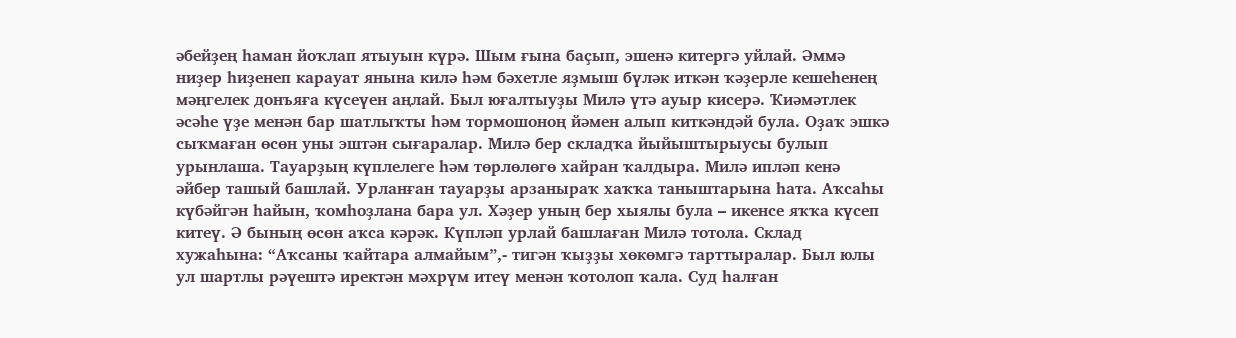әбейҙең һаман йоҡлап ятыуын күрә. Шым ғына баҫып, эшенә китергә уйлай. Әммә ниҙер һиҙенеп карауат янына килә һәм бәхетле яҙмыш бүләк иткән ҡәҙерле кешеһенең мәңгелек донъяға күсеүен аңлай. Был юғалтыуҙы Милә үтә ауыр кисерә. Ҡиәмәтлек әсәһе үҙе менән бар шатлыҡты һәм тормошоноң йәмен алып киткәндәй була. Оҙаҡ эшкә сыҡмаған өсөн уны эштән сығаралар. Милә бер складҡа йыйыштырыусы булып урынлаша. Тауарҙың күплелеге һәм төрлөлөгө хайран ҡалдыра. Милә ипләп кенә әйбер ташый башлай. Урланған тауарҙы арзаныраҡ хаҡҡа таныштарына һата. Аҡсаһы күбәйгән һайын, ҡомһоҙлана бара ул. Хәҙер уның бер хыялы була – икенсе яҡҡа күсеп китеү. Ә бының өсөн аҡса кәрәк. Күпләп урлай башлаған Милә тотола. Склад хужаһына: “Аҡсаны ҡайтара алмайым”,- тигән ҡыҙҙы хөкөмгә тарттыралар. Был юлы ул шартлы рәүештә иректән мәхрүм итеү менән ҡотолоп ҡала. Суд һалған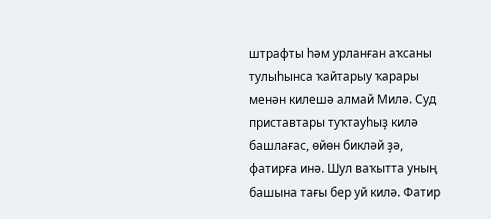штрафты һәм урланған аҡсаны тулыһынса ҡайтарыу ҡарары менән килешә алмай Милә. Суд приставтары туҡтауһыҙ килә башлағас, өйөн бикләй ҙә, фатирға инә. Шул ваҡытта уның башына тағы бер уй килә. Фатир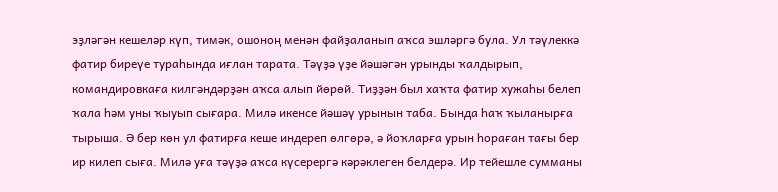эҙләгән кешеләр күп, тимәк, ошоноң менән файҙаланып аҡса эшләргә була. Ул тәүлеккә фатир биреүе тураһында иғлан тарата. Тәүҙә үҙе йәшәгән урынды ҡалдырып, командировкаға килгәндәрҙән аҡса алып йөрөй. Тиҙҙән был хаҡта фатир хужаһы белеп ҡала һәм уны ҡыуып сығара. Милә икенсе йәшәү урынын таба. Бында һаҡ ҡыланырға тырыша. Ә бер көн ул фатирға кеше индереп өлгөрә, ә йоҡларға урын һораған тағы бер ир килеп сыға. Милә уға тәүҙә аҡса күсерергә кәрәклеген белдерә. Ир тейешле сумманы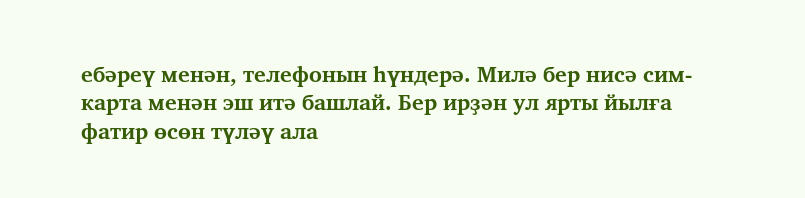ебәреү менән, телефонын һүндерә. Милә бер нисә сим-карта менән эш итә башлай. Бер ирҙән ул ярты йылға фатир өсөн түләү ала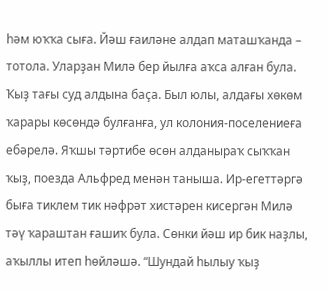һәм юҡҡа сыға. Йәш ғаиләне алдап маташҡанда – тотола. Уларҙан Милә бер йылға аҡса алған була. Ҡыҙ тағы суд алдына баҫа. Был юлы, алдағы хөкөм ҡарары көсөндә булғанға, ул колония-поселениеға ебәрелә. Яҡшы тәртибе өсөн алданыраҡ сыҡҡан ҡыҙ, поезда Альфред менән таныша. Ир-егеттәргә быға тиклем тик нәфрәт хистәрен кисергән Милә тәү ҡараштан ғашиҡ була. Сөнки йәш ир бик наҙлы, аҡыллы итеп һөйләшә. “Шундай һылыу ҡыҙ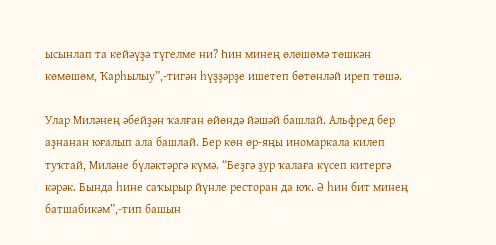ысынлап та кейәүҙә түгелме ни? Һин минең өлөшөмә төшкән көмөшөм, Ҡарһылыу”,-тигән һүҙҙәрҙе ишетеп бөтөнләй иреп төшә.

Улар Миләнең әбейҙән ҡалған өйөндә йәшәй башлай. Альфред бер аҙнанан юғалып ала башлай. Бер көн өр-яңы иномаркала килеп туҡтай, Миләне бүләктәргә күмә. “Беҙгә ҙур ҡалаға күсеп китергә кәрәк. Бында һине саҡырыр йүнле ресторан да юҡ. Ә һин бит минең батшабикәм”,-тип башын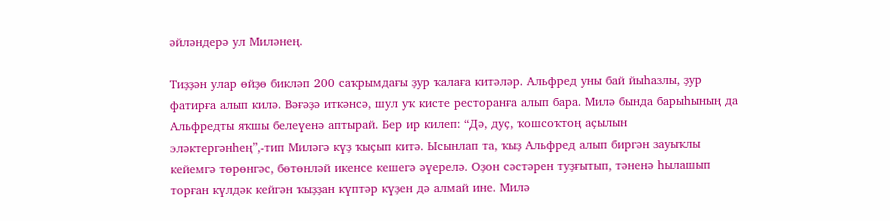әйләндерә ул Миләнең.

Тиҙҙән улар өйҙө бикләп 200 саҡрымдағы ҙур ҡалаға китәләр. Альфред уны бай йыһазлы, ҙур фатирға алып килә. Вәғәҙә иткәнсә, шул уҡ кисте ресторанға алып бара. Милә бында барыһының да Альфредты яҡшы белеүенә аптырай. Бер ир килеп: “Дә, дуҫ, ҡошсоҡтоң аҫылын эләктергәнһең”,-тип Миләгә күҙ ҡыҫып китә. Ысынлап та, ҡыҙ Альфред алып биргән зауыҡлы кейемгә төрөнгәс, бөтөнләй икенсе кешегә әүерелә. Оҙон сәстәрен туҙғытып, тәненә һылашып торған күлдәк кейгән ҡыҙҙан күптәр күҙен дә алмай ине. Милә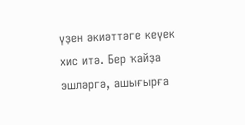үҙен әкиәттәге кеүек хис итә. Бер ҡайҙа эшләргә, ашығырға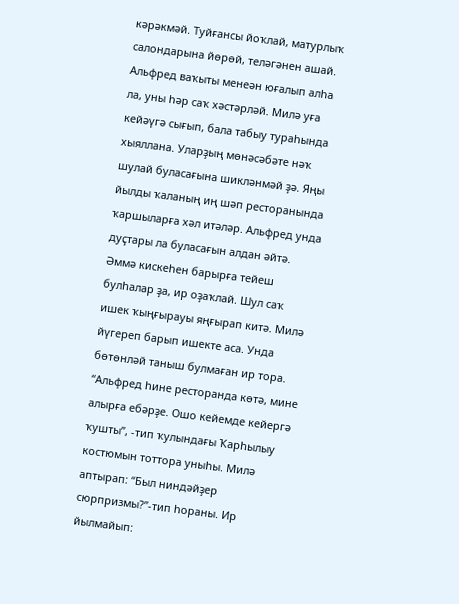кәрәкмәй. Туйғансы йоҡлай, матурлыҡ салондарына йөрөй, теләгәнен ашай. Альфред ваҡыты менеән юғалып алһа ла, уны һәр саҡ хәстәрләй. Милә уға кейәүгә сығып, бала табыу тураһында хыяллана. Уларҙың мөнәсәбәте нәҡ шулай буласағына шикләнмәй ҙә. Яңы йылды ҡаланың иң шәп ресторанында ҡаршыларға хәл итәләр. Альфред унда дуҫтары ла буласағын алдан әйтә. Әммә кискеһен барырға тейеш булһалар ҙа, ир оҙаҡлай. Шул саҡ ишек ҡыңғырауы яңғырап китә. Милә йүгереп барып ишекте аса. Унда бөтөнләй таныш булмаған ир тора. “Альфред һине ресторанда көтә, мине алырға ебәрҙе. Ошо кейемде кейергә ҡушты”, -тип ҡулындағы Ҡарһылыу костюмын тоттора уныһы. Милә аптырап: “Был ниндәйҙер сюрпризмы?”-тип һораны. Ир йылмайып: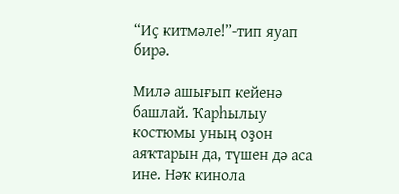“Иҫ китмәле!”-тип яуап бирә.

Милә ашығып кейенә башлай. Ҡарһылыу костюмы уның оҙон аяҡтарын да, түшен дә аса ине. Нәҡ кинола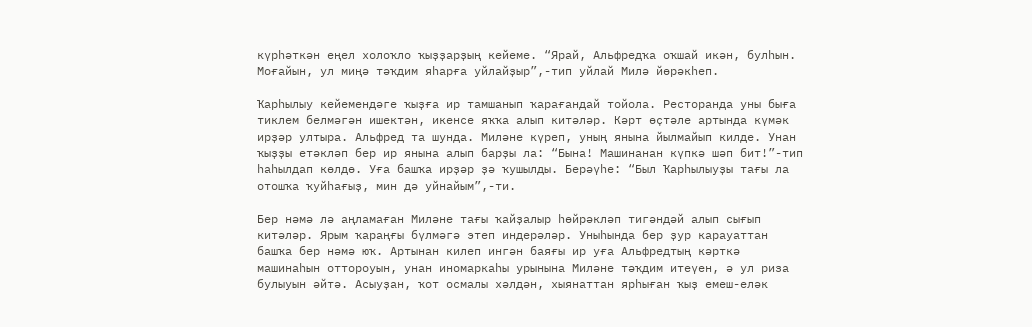күрһәткән еңел холоҡло ҡыҙҙарҙың кейеме. “Ярай, Альфредҡа оҡшай икән, булһын. Моғайын, ул миңә тәҡдим яһарға уйлайҙыр”,-тип уйлай Милә йөрәкһеп.

Ҡарһылыу кейемендәге ҡыҙға ир тамшанып ҡарағандай тойола. Ресторанда уны быға тиклем белмәгән ишектән, икенсе яҡҡа алып китәләр. Кәрт өҫтәле артында күмәк ирҙәр ултыра. Альфред та шунда. Миләне күреп, уның янына йылмайып килде. Унан ҡыҙҙы етәкләп бер ир янына алып барҙы ла: “Бына! Машинанан күпкә шәп бит!”-тип һаһылдап көлдө. Уға башҡа ирҙәр ҙә ҡушылды. Берәүһе: “Был Ҡарһылыуҙы тағы ла отошҡа ҡуйһағыҙ, мин дә уйнайым”,-ти.

Бер нәмә лә аңламаған Миләне тағы ҡайҙалыр һөйрәкләп тигәндәй алып сығып китәләр. Ярым ҡараңғы бүлмәгә этеп индерәләр. Уныһында бер ҙур карауаттан башҡа бер нәмә юҡ. Артынан килеп ингән баяғы ир уға Альфредтың кәрткә машинаһын оттороуын, унан иномаркаһы урынына Миләне тәҡдим итеүен, ә ул риза булыуын әйтә. Асыуҙан, ҡот осмалы хәлдән, хыянаттан ярһыған ҡыҙ емеш-еләк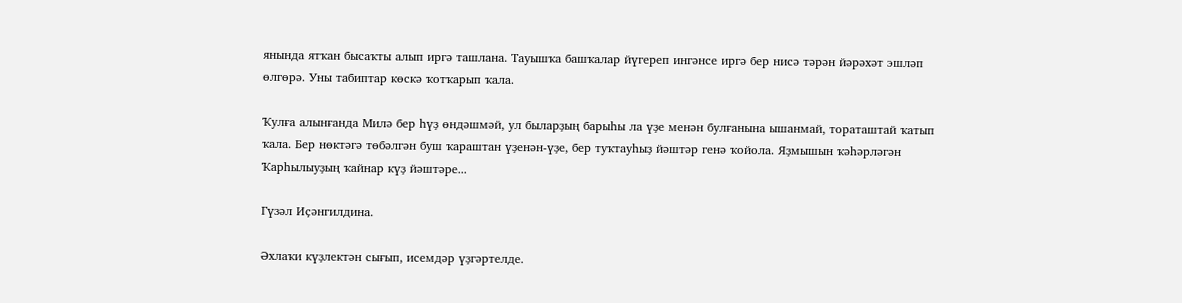янында ятҡан бысаҡты алып иргә ташлана. Тауышҡа башҡалар йүгереп ингәнсе иргә бер нисә тәрән йәрәхәт эшләп өлгөрә. Уны табиптар көскә ҡотҡарып ҡала.

Ҡулға алынғанда Милә бер һүҙ өндәшмәй, ул быларҙың барыһы ла үҙе менән булғанына ышанмай, тораташтай ҡатып ҡала. Бер нөктәгә төбәлгән буш ҡараштан үҙенән-үҙе, бер туҡтауһыҙ йәштәр генә ҡойола. Яҙмышын ҡәһәрләгән Ҡарһылыуҙың ҡайнар күҙ йәштәре...

Гүзәл Иҫәнгилдина.

Әхлаҡи күҙлектән сығып, исемдәр үҙгәртелде.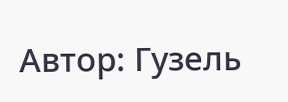Автор: Гузель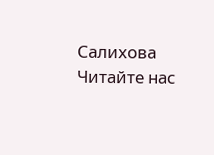Салихова
Читайте нас